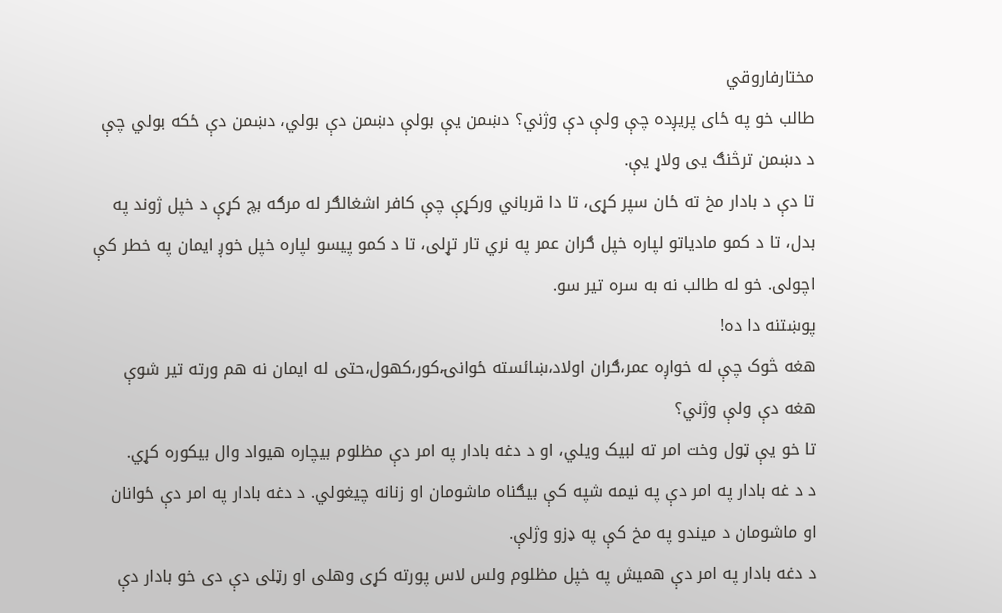مختارفاروقي
طالب خو په ځای پریږده چې ولې دې وژني؟ دښمن یې بولې دښمن دې بولي، دښمن دې ځکه بولي چې د دښمن ترڅنګ یی ولاړ یې.
تا دې د بادار مخ ته ځان سپر کړی، تا دا قرباني ورکړې چې کافر اشغالګر له مرګه بچ کړې د خپل ژوند په بدل، تا د کمو مادیاتو لپاره خپل ګران عمر په نري تار تړلی، تا د کمو پیسو لپاره خپل خوږ ایمان په خطر کې اچولی. خو له طالب نه به سره تیر سو.
پوښتنه دا ده!
هغه څوک چې له خواږه عمر،ګران اولاد،ښائسته ځوانۍ،کور،کهول،حتی له ایمان نه هم ورته تیر شوې هغه دې ولې وژني؟
تا خو یې ټول وخت امر ته لبیک ویلي، او د دغه بادار په امر دې مظلوم بیچاره هیواد وال بیکوره کړي.
د د غه بادار په امر دې په نیمه شپه کې بیګناه ماشومان او زنانه چیغولي. د دغه بادار په امر دې ځوانان او ماشومان د میندو په مخ کې په ډزو وژلې.
د دغه بادار په امر دې همیش په خپل مظلوم ولس لاس پورته کړی وهلی او رټلی دې دی خو بادار دې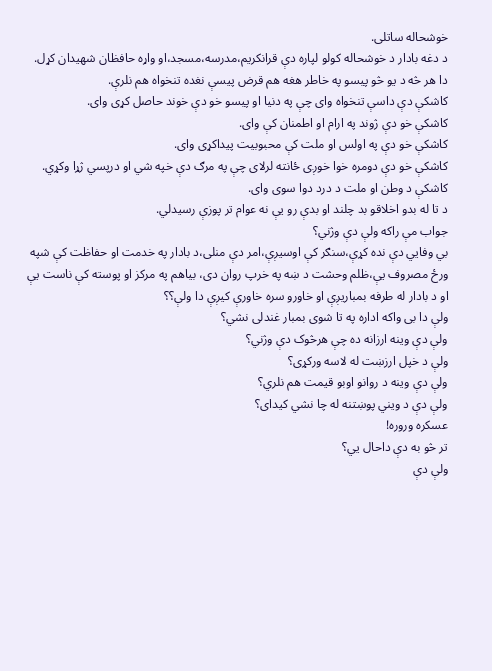خوشحاله ساتلی.
د دغه بادار د خوشحاله کولو لپاره دې قرانکریم،مدرسه،مسجد،او واړه حافظان شهیدان کړل.
دا هر څه د یو څو پیسو په خاطر هغه هم قرض پیسې نغده تنخواه هم نلرې.
کاشکې دې داسې تنخواه وای چې په دنیا او پیسو خو دې خوند حاصل کړی وای.
کاشکې خو دې ژوند په ارام او اطمنان کې وای.
کاشکې خو دې په اولس او ملت کې محبوبیت پیداکړی وای.
کاشکې خو دې دومره خوا خوږی ځانته لرلای چې په مرګ دې خپه شي او درپسي ژړا وکړي.
کاشکې د وطن او ملت د درد دوا سوی وای.
د تا له بدو اخلاقو بد چلند او بدې رو یې نه عوام تر پوزې رسیدلي.
جواب مې راکه ولې دې وژني؟
بي وفایي دې نده کړې،سنګر کې اوسیږې،امر دې منلی،د بادار په خدمت او حفاظت کې شپه ورځ مصروف یې،ظلم وحشت د ښه په خرپ روان دی، بیاهم په مرکز او پوسته کې ناست یې او د بادار له طرفه بمباریږې او خاورو سره خاورې کیږې دا ولې؟؟
ولې دا بی واکه اداره په تا شوی بمبار غندلی نشي؟
ولې دې وینه ارزانه ده چې هرڅوک دې وژني؟
ولې د خپل ارزښت له لاسه ورکړی؟
ولې دې وینه د روانو اوبو قیمت هم نلري؟
ولې دې د ویني پوښتنه له چا نشي کیدای؟
عسکره وروره!
تر څو به دې داحال یي؟
ولې دې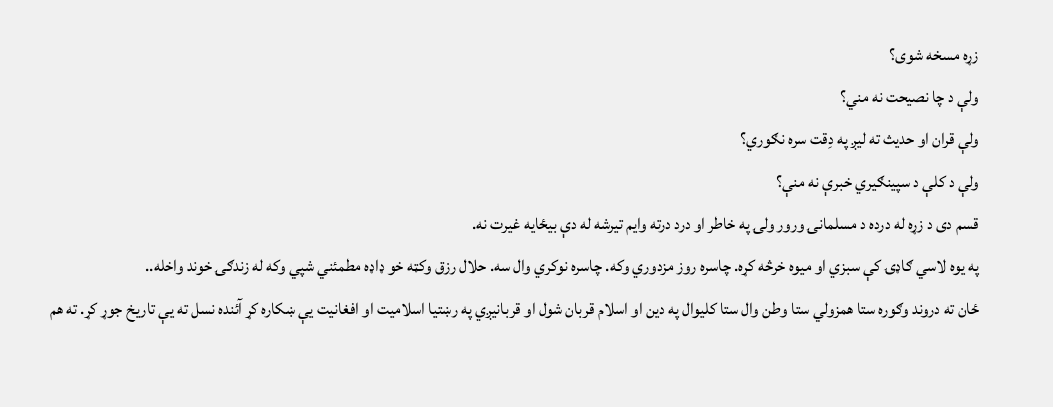زړه مسخه شوی؟
ولې د چا نصیحت نه مني؟
ولې قران او حدیث ته لیږ په دِقت سره نګوري؟
ولې د کلې د سپینګيري خبرې نه منې؟
قسم دی د زړه له درده د مسلمانۍ ورور ولۍ په خاطر او درد درته وایم تیرشه له دې بیځایه غیرت نه.
په یوه لاسي ګاډۍ کې سبزي او میوه خرڅه کړه. چاسره روز مزدوري وکه. چاسره نوکري وال سه. حلال رزق وکټه خو ډاډه مطمئني شپي وکه له زندګۍ خوند واخله..
ځان ته دروند وګوره ستا همزولي ستا وطن وال ستا کلیوال په دین او اسلام قربان شول او قربانیږي په رښتیا اسلامیت او افغانیت یې ښکاره کړ آئنده نسل ته یې تاریخ جوړ کړ. ته هم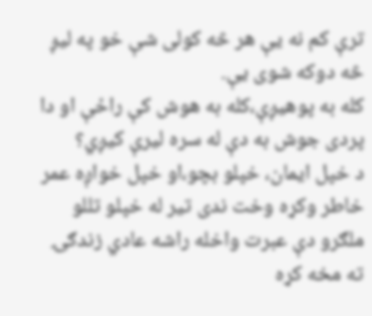ترې کم نه یې هر څه کولی شې خو په لیږ څه دوکه شوی یې.
کله به پوهیږې،کله به هوش کې راځې او دا پردی جوش به دې له سره لیرې کیږي؟
د خپل ایمان، خپلو بچو،او خپل خواږه عمر خاطر وکړه وخت ندی تیر له خپلو تللو ملګرو دې عبرت واخله راشه عادي زندګۍ ته مخه کړه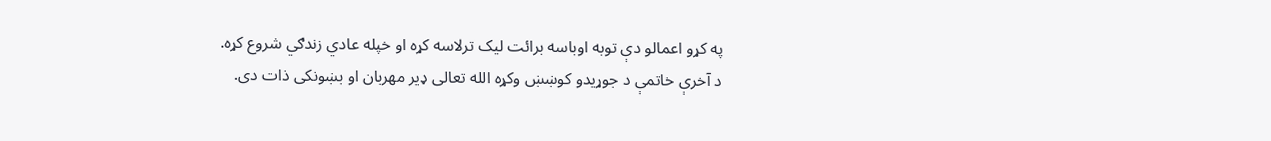په کړو اعمالو دې توبه اوباسه برائت لیک ترلاسه کړه او خپله عادي زندګي شروع کړه.
د آخرې خاتمې د جوړیدو کوښښ وکړه الله تعالی ډیر مهربان او بښونکی ذات دی.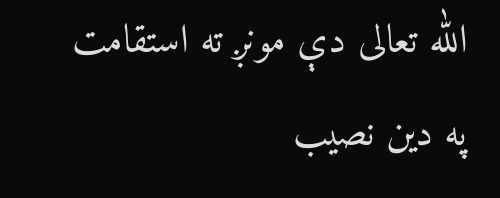الله تعالی دې مونږ ته استقامت په دین نصیب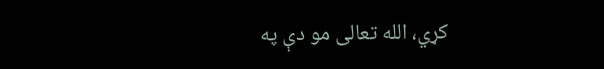کړي، الله تعالی مو دې په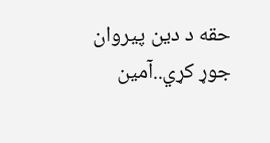حقه د دین پیروان جوړ کړي..آمین